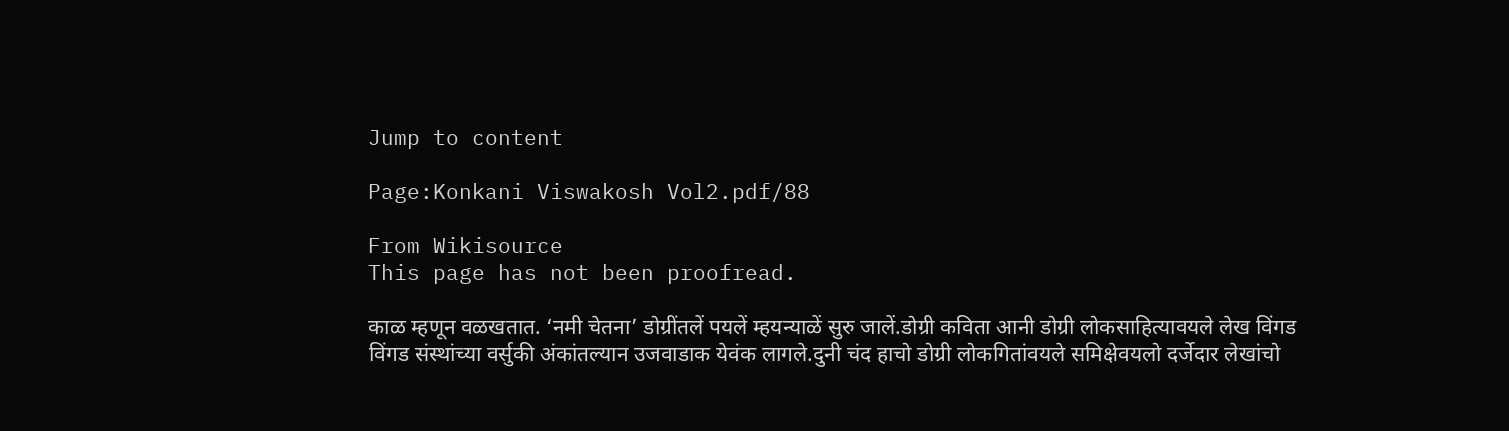Jump to content

Page:Konkani Viswakosh Vol2.pdf/88

From Wikisource
This page has not been proofread.

काळ म्हणून वळखतात. ‘नमी चेतना’ डोग्रींतलें पयलें म्हयन्याळें सुरु जालें.डोग्री कविता आनी डोग्री लोकसाहित्यावयले लेख विंगड विंगड संस्थांच्या वर्सुकी अंकांतल्यान उजवाडाक येवंक लागले.दुनी चंद हाचो डोग्री लोकगितांवयले समिक्षेवयलो दर्जेदार लेखांचो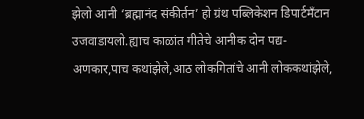झेलो आनी ‘ब्रह्मानंद संकीर्तन’ हो ग्रंथ पब्लिकेशन डिपार्टमॅंटान उजवाडायलो.ह्याच काळांत गीतेचे आनीक दोन पद्य-अणकार,पाच कथांझेले,आठ लोकगितांचे आनी लोककथांझेले,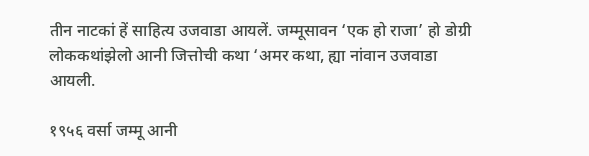तीन नाटकां हें साहित्य उजवाडा आयलें. जम्मूसावन ‘एक हो राजा’ हो डोग्री लोककथांझेलो आनी जित्तोची कथा ‘अमर कथा, ह्या नांवान उजवाडा आयली.

१९५६ वर्सा जम्मू आनी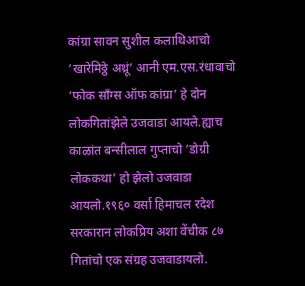कांग्रा सावन सुशील कलाथिआचो ‘खारेमिठ्ठे अथ्रूं’ आनी एम.एस.रंधावाचो ‘फोक सॉंग्स ऑफ कांग्रा’ हे दोन लोकगितांझेले उजवाडा आयले.ह्याच काळांत बन्सीलाल गुप्ताचो ‘डोग्री लोककथा’ हो झेलो उजवाडा आयलो.१९६० वर्सा हिमाचल रदेश सरकारान लोकप्रिय अशा वेंचीक ८७ गितांचो एक संग्रह उजवाडायलो.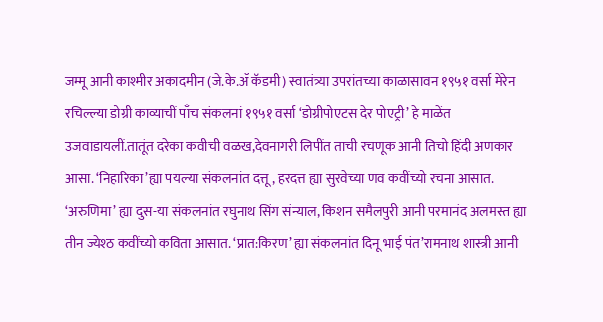जम्मू आनी काश्मीर अकादमीन (जे.के.ॲ कॅडमी) स्वातंत्र्या उपरांतच्या काळासावन १९५१ वर्सा मेरेन रचिल्ल्या डोग्री काव्याचीं पाँच संकलनां १९५१ वर्सा ‘डोग्रीपोएटस देर पोएट्री’ हे माळेंत उजवाडायलीं.तातूंत दरेका कवीची वळख,देवनागरी लिपींत ताची रचणूक आनी तिचो हिंदी अणकार आसा. ‘निहारिका’ह्या पयल्या संकलनांत दत्तू, हरदत्त ह्या सुरवेच्या णव कवींच्यो रचना आसात. ‘अरुणिमा’ ह्या दुस-या संकलनांत रघुनाथ सिंग संन्याल, किशन समैलपुरी आनी परमानंद अलमस्त ह्या तीन ज्येश्ठ कवींच्यो कविता आसात. ‘प्रात:किरण’ ह्या संकलनांत दिनू भाई पंत’रामनाथ शास्त्री आनी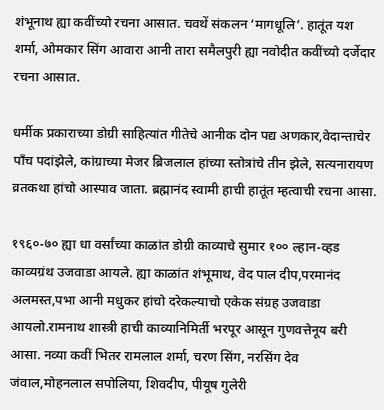शंभूनाथ ह्या कवींच्यो रचना आसात. चवथें संकलन ‘मागधूलि’. हातूंत यश शर्मा, ओमकार सिंग आवारा आनी तारा समैलपुरी ह्या नवोदीत कवींच्यो दर्जेदार रचना आसात.

धर्मीक प्रकाराच्या डोग्री साहित्यांत गीतेचे आनीक दोन पद्य अणकार,वेदान्ताचेर पाँच पदांझेले, कांग्राच्या मेजर ब्रिजलाल हांच्या स्तोत्रांचे तीन झेले, सत्यनारायण व्रतकथा हांचो आस्पाव जाता. ब्रह्मानंद स्वामी हाची हातूंत म्हत्वाची रचना आसा.

१९६०-७० ह्या धा वर्सांच्या काळांत डोग्री काव्याचे सुमार १०० ल्हान-व्हड काव्यग्रंथ उजवाडा आयले. ह्या काळांत शंभूमाथ, वेद पाल दीप,परमानंद अलमस्त,पभा आनी मधुकर हांचो दरेकल्याचो एकेक संग्रह उजवाडा आयलो.रामनाथ शास्त्री हाची काव्यानिमिर्ती भरपूर आसून गुणवत्तेनूय बरी आसा. नव्या कवीं भितर रामलाल शर्मा, चरण सिंग, नरसिंग देव जंवाल,मोहनलाल सपोलिया, शिवदीप, पीयूष गुलेरी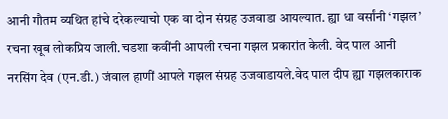आनी गौतम व्यथित हांचे दरेकल्याचो एक वा दोन संग्रह उजवाडा आयल्यात. ह्या धा वर्सांनी ‘गझल’ रचना खूब लोकप्रिय जाली.चडशा कवींनी आपली रचना गझल प्रकारांत केली. वेद पाल आनी नरसिंग देव (एन.डी.) जंवाल हाणीं आपले गझल संग्रह उजवाडायले.वेद पाल दीप ह्या गझलकाराक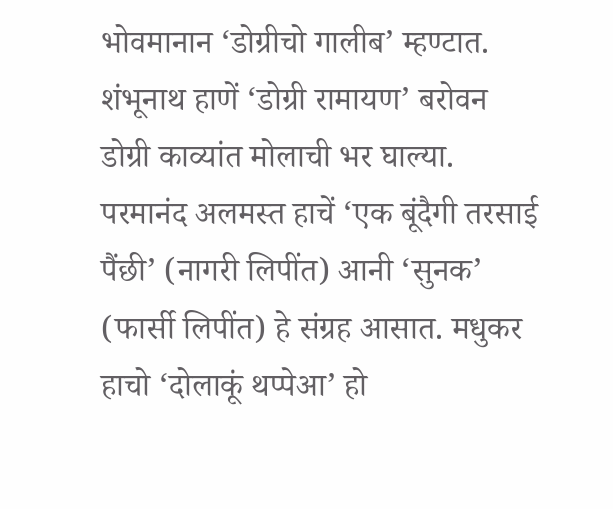भोवमानान ‘डोग्रीचो गालीब’ म्हण्टात. शंभूनाथ हाणें ‘डोग्री रामायण’ बरोवन डोग्री काव्यांत मोलाची भर घाल्या. परमानंद अलमस्त हाचें ‘एक बूंदैगी तरसाई पैंछी’ (नागरी लिपींत) आनी ‘सुनक’ (फार्सी लिपींत) हे संग्रह आसात. मधुकर हाचो ‘दोलाकूं थप्पेआ’ हो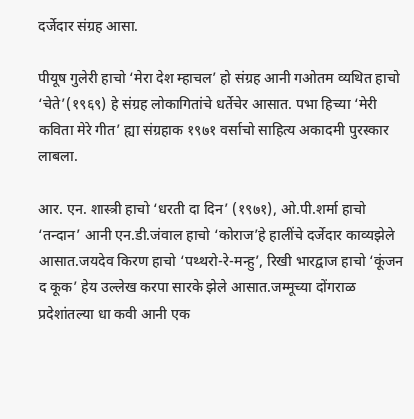दर्जेदार संग्रह आसा.

पीयूष गुलेरी हाचो ‘मेरा देश म्हाचल’ हो संग्रह आनी गओतम व्यथित हाचो ‘चेते’(१९६९) हे संग्रह लोकागितांचे धर्तेचेर आसात. पभा हिच्या ‘मेरी कविता मेरे गीत’ ह्या संग्रहाक १९७१ वर्साचो साहित्य अकादमी पुरस्कार लाबला.

आर. एन. शास्त्री हाचो ‘धरती दा दिन’ (१९७१), ओ.पी.शर्मा हाचो ‘तन्दान’ आनी एन.डी.जंवाल हाचो ‘कोराज’हे हालींचे दर्जेदार काव्यझेले आसात.जयदेव किरण हाचो ‘पथ्थरो-रे-मन्हु’, रिखी भारद्वाज हाचो ‘कूंजन द कूक’ हेय उल्लेख करपा सारके झेले आसात.जम्मूच्या दोंगराळ प्रदेशांतल्या धा कवी आनी एक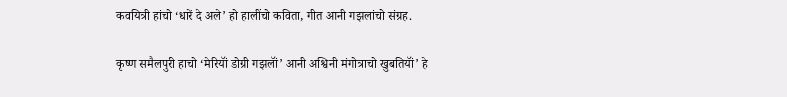कवयित्री हांचो ‘धारें दे अले’ हो हालींचो कविता, गीत आनी गझलांचो संग्रह.

कृष्ण समैलपुरी हाचो ‘मेरियॉं डोग्री गझलॉं’ आनी अश्विनी मंगोत्राचो खुबतियॉं’ हे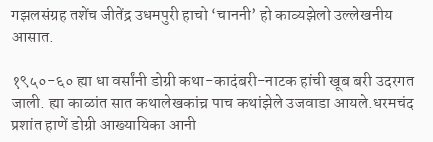गझलसंग्रह तशेंच जीतेंद्र उधमपुरी हाचो ‘चाननी’ हो काव्यझेलो उल्लेखनीय आसात.

१९५०-६० ह्या धा वर्सांनी डोग्री कथा-कादंबरी-नाटक हांची खूब बरी उदरगत जाली. ह्या काळांत सात कथालेखकांच्र पाच कथांझेले उजवाडा आयले.धरमचंद प्रशांत हाणें डोग्री आख्यायिका आनी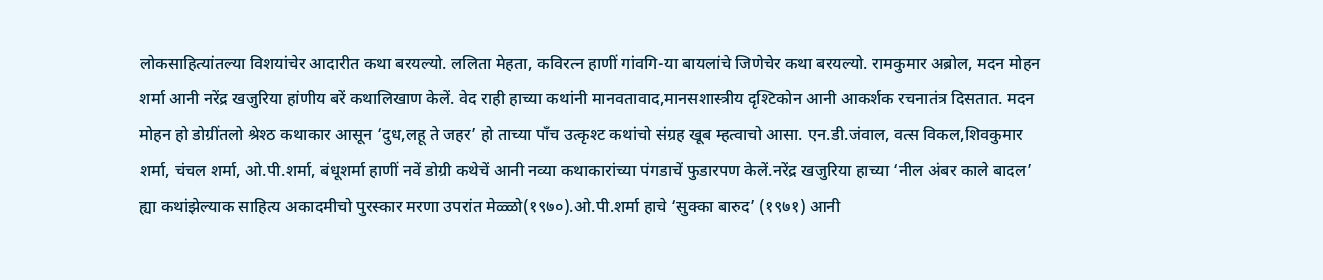लोकसाहित्यांतल्या विशयांचेर आदारीत कथा बरयल्यो. ललिता मेहता, कविरत्न हाणीं गांवगि-या बायलांचे जिणेचेर कथा बरयल्यो. रामकुमार अब्रोल, मदन मोहन शर्मा आनी नरेंद्र खजुरिया हांणीय बरें कथालिखाण केलें. वेद राही हाच्या कथांनी मानवतावाद,मानसशास्त्रीय दृश्टिकोन आनी आकर्शक रचनातंत्र दिसतात. मदन मोहन हो डोग्रींतलो श्रेश्ठ कथाकार आसून ‘दुध,लहू ते जहर’ हो ताच्या पाँच उत्कृश्ट कथांचो संग्रह खूब म्हत्वाचो आसा. एन.डी.जंवाल, वत्स विकल,शिवकुमार शर्मा, चंचल शर्मा, ओ.पी.शर्मा, बंधूशर्मा हाणीं नवें डोग्री कथेचें आनी नव्या कथाकारांच्या पंगडाचें फुडारपण केलें.नरेंद्र खजुरिया हाच्या ‘नील अंबर काले बादल’ ह्या कथांझेल्याक साहित्य अकादमीचो पुरस्कार मरणा उपरांत मेळ्ळो(१९७०).ओ.पी.शर्मा हाचे ‘सुक्का बारुद’ (१९७१) आनी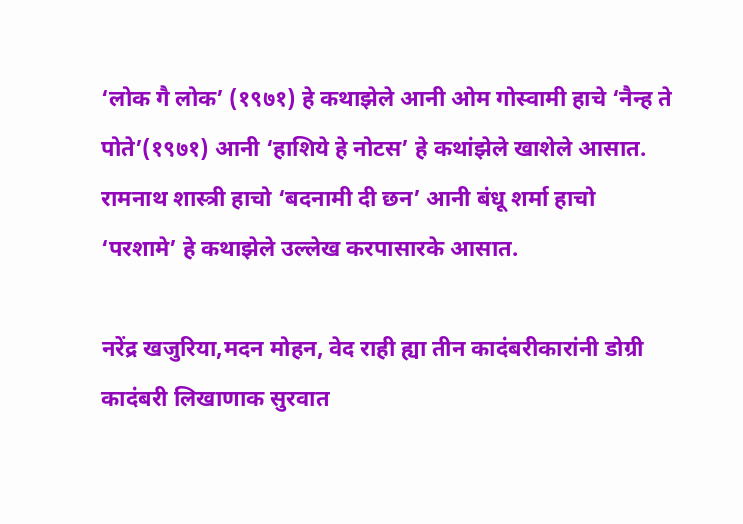‘लोक गै लोक’ (१९७१) हे कथाझेले आनी ओम गोस्वामी हाचे ‘नैन्ह ते पोते’(१९७१) आनी ‘हाशिये हे नोटस’ हे कथांझेले खाशेले आसात. रामनाथ शास्त्री हाचो ‘बदनामी दी छन’ आनी बंधू शर्मा हाचो ‘परशामे’ हे कथाझेले उल्लेख करपासारके आसात.

नरेंद्र खजुरिया,मदन मोहन, वेद राही ह्या तीन कादंबरीकारांनी डोग्री कादंबरी लिखाणाक सुरवात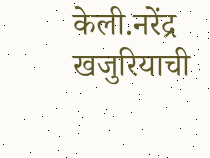केली.नरेंद्र खजुरियाची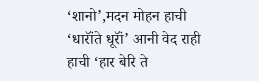‘शानो’,मदन मोहन हाची ‘धारॉंते धूरॉं’ आनी वेद राही हाची ‘हार बेरि ते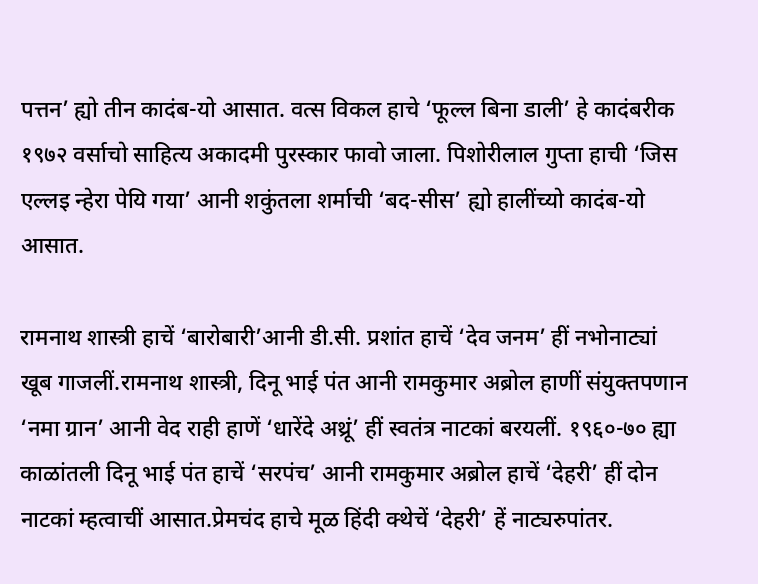पत्तन’ ह्यो तीन कादंब-यो आसात. वत्स विकल हाचे ‘फूल्ल बिना डाली’ हे कादंबरीक १९७२ वर्साचो साहित्य अकादमी पुरस्कार फावो जाला. पिशोरीलाल गुप्ता हाची ‘जिस एल्लइ न्हेरा पेयि गया’ आनी शकुंतला शर्माची ‘बद-सीस’ ह्यो हालींच्यो कादंब-यो आसात.

रामनाथ शास्त्री हाचें ‘बारोबारी’आनी डी.सी. प्रशांत हाचें ‘देव जनम’ हीं नभोनाट्यां खूब गाजलीं.रामनाथ शास्त्री, दिनू भाई पंत आनी रामकुमार अब्रोल हाणीं संयुक्तपणान ‘नमा ग्रान’ आनी वेद राही हाणें ‘धारेंदे अथ्रूं’ हीं स्वतंत्र नाटकां बरयलीं. १९६०-७० ह्या काळांतली दिनू भाई पंत हाचें ‘सरपंच’ आनी रामकुमार अब्रोल हाचें ‘देहरी’ हीं दोन नाटकां म्हत्वाचीं आसात.प्रेमचंद हाचे मूळ हिंदी क्थेचें ‘देहरी’ हें नाट्यरुपांतर.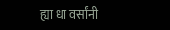ह्या धा वर्सांनी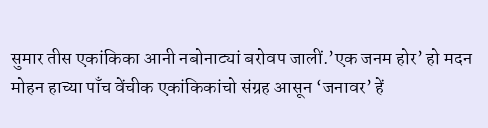सुमार तीस एकांकिका आनी नबोनाट्यां बरोवप जालीं.’एक जनम होर’ हो मदन मोहन हाच्या पाँच वेंचीक एकांकिकांचो संग्रह आसून ‘जनावर’ हें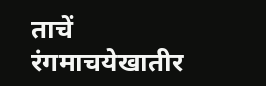ताचें रंगमाचयेखातीर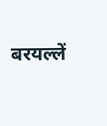बरयल्लें